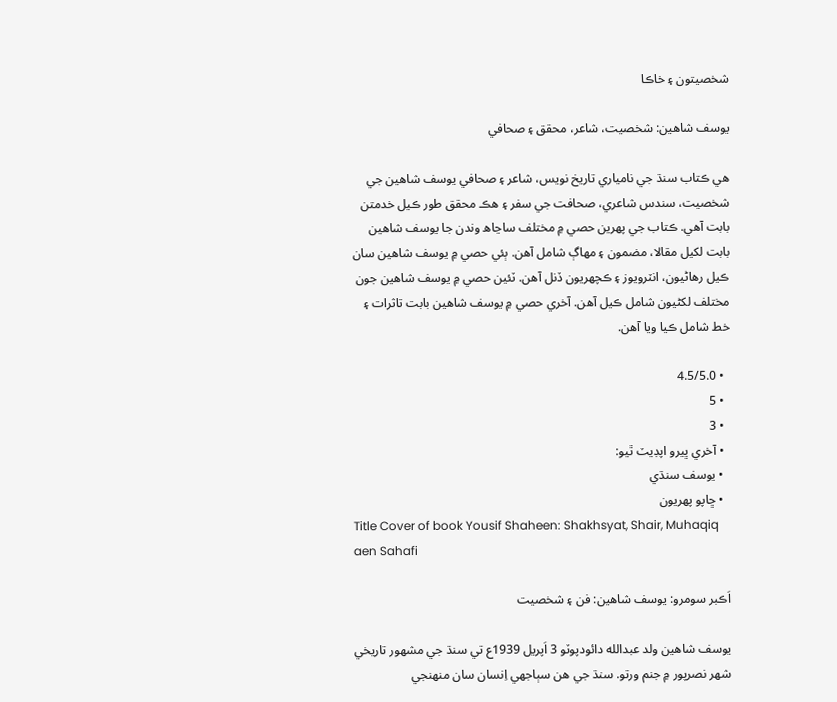شخصيتون ۽ خاڪا

يوسف شاهين: شخصيت، شاعر، محقق ۽ صحافي

ھي ڪتاب سنڌ جي نامياري تاريخ نويس، شاعر ۽ صحافي يوسف شاهين جي شخصيت، سندس شاعري، صحافت جي سفر ۽ ھڪ محقق طور ڪيل خدمتن بابت آھي. ڪتاب جي پھرين حصي ۾ مختلف ساڃاھ وندن جا يوسف شاھين بابت لکيل مقالا، مضمون ۽ مھاڳ شامل آھن. ٻئي حصي ۾ يوسف شاھين سان ڪيل رھاڻيون، انٽرويوز ۽ ڪچھريون ڏنل آھن. ٽئين حصي ۾ يوسف شاھين جون مختلف لکڻيون شامل ڪيل آھن. آخري حصي ۾ يوسف شاهين بابت تاثرات ۽ خط شامل ڪيا ويا آھن.

  • 4.5/5.0
  • 5
  • 3
  • آخري ڀيرو اپڊيٽ ٿيو:
  • يوسف سنڌي
  • ڇاپو پھريون
Title Cover of book Yousif Shaheen: Shakhsyat, Shair, Muhaqiq aen Sahafi

اَڪبر سومرو: يوسف شاهين: فن ۽ شخصيت

يوسف شاهين ولد عبدالله دائودپوٽو 3 اَپريل 1939ع تي سنڌ جي مشھور تاريخي شھر نصرپور ۾ جنم ورتو. سنڌ جي هن سٻاجهي اِنسان سان منھنجي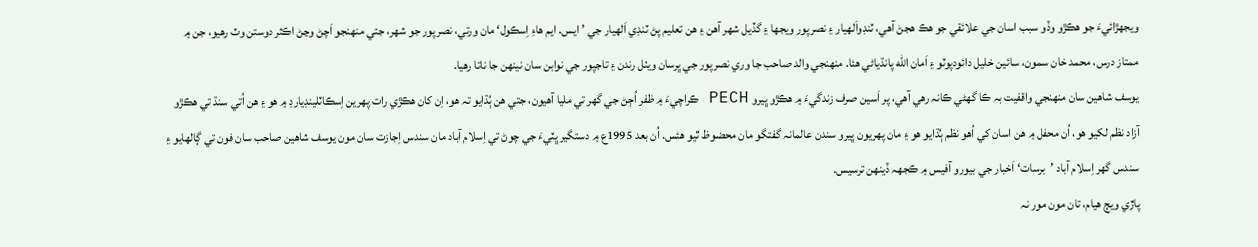ويجهڙائيءَ جو هڪڙو وڏو سبب اسان جي علائقي جو هڪ هجڻ آهي، ٽنڊواَلھيار ۽ نصرپور ويجها ۽ گڏيل شھر آهن ۽ هن تعليم پڻ ٽنڊي اَلھيار جي ’ايس. ايم هاءِ اِسڪول‘ مان ورتي، نصرپور جو شھر، جتي منھنجو اَچڻ وڃڻ اڪثر دوستن وٽ رهيو، جن ۾ ممتاز درس، محمد خان سمون، سائين خليل دائودپوٽو ۽ اَمان الله پانڌياڻي هئا. منھنجي والد صاحب جا وري نصرپور جي ڀرسان ويٺل رندن ۽ تاجپور جي نوابن سان نينھن جا ناتا رهيا.
يوسف شاهين سان منھنجي واقفيت بہ ڪا گهڻي ڪانہ رهي آهي، پر اَسين صرف زندگيءَ ۾ هڪڙو ڀيرو PECH ڪراچيءَ ۾ ظفر اُڄڻ جي گهر تي مليا آهيون، جتي هن ٻُڌايو تہ هو، اِن کان هڪڙي رات پھرين اِسڪاٽلينڊيارڊ ۾ هو ۽ هن اُتي سنڌ تي هڪڙو آزاد نظم لکيو هو، اُن محفل ۾ هن اسان کي اُهو نظم ٻُڌايو هو ۽ مان پھريون ڀيرو سندن عالمانہ گفتگو مان محضوظ ٿيو هئس. اُن بعد 1995ع ۾ دستگير ڀٽيءَ جي چوڻ تي اِسلام آباد مان سندس اِجازت سان مون يوسف شاهين صاحب سان فون تي ڳالھايو ۽ سندس گهر اِسلام آباد ’برسات‘ اَخبار جي بيورو آفيس ۾ ڪجهہ ڏينھن ترسيس.
پاڙي ويڄ هيام، تان مون مور نہ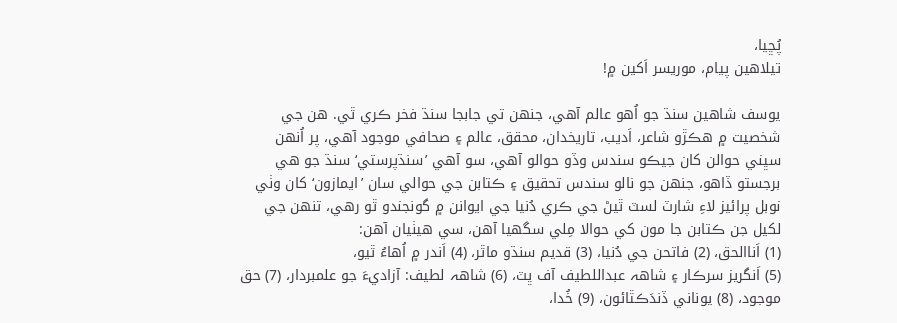پُڇيا،
تيلاهين پيام، موريسر اَکين ۾!

يوسف شاهين سنڌ جو اُهو عالم آهي، جنھن تي جابجا سنڌ فخر ڪري ٿي. هن جي شخصيت ۾ هڪڙو شاعر، اَديب، تاريخدان، محقق، عالم ۽ صحافي موجود آهي، پر اُنھن سڀني حوالن کان جيڪو سندس وڏو حوالو آهي، سو آهي ’سنڌپرستي‘ سنڌ جو هي برجستو ڏاهو، جنھن جو نالو سندس تحقيق ۽ ڪتابن جي حوالي سان ’ايمازون‘ کان وٺي نوبل پرائيز لاءِ شارٽ لسٽ ٿيڻ جي ڪري دُنيا جي ايوانن ۾ گونجندو ٿو رهي، تنھن جي لکيل جن ڪتابن جا مون کي حوالا مِلي سگهيا آهن، سي هيٺيان آهن:
(1) اَناالحق، (2) فاتحن جي دُنيا، (3) قديم سنڌو ماٿر، (4) اَندر ۾ اُهاءُ ٿيو،
(5) اَنگريز سرڪار ۽ شاھہ عبداللطيف آف ڀٽ، (6) شاھہ لطيف: آزاديءَ جو علمبردار، (7) حق موجود، (8) يوناني ڏندَڪٿائون، (9) خُدا،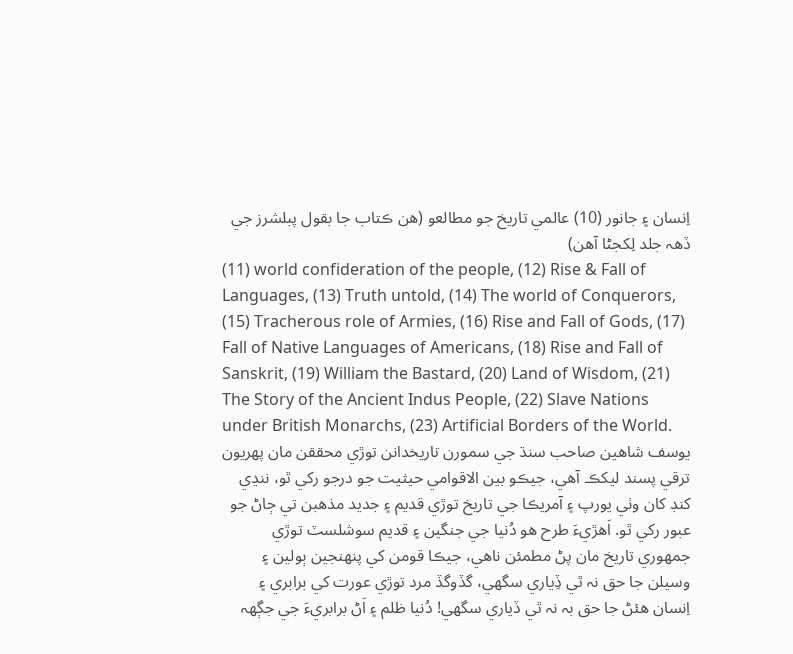اِنسان ۽ جانور (10) عالمي تاريخ جو مطالعو (هن ڪتاب جا بقول پبلشرز جي ڏھہ جلد لِکجڻا آهن)
(11) world confideration of the people, (12) Rise & Fall of Languages, (13) Truth untold, (14) The world of Conquerors, (15) Tracherous role of Armies, (16) Rise and Fall of Gods, (17) Fall of Native Languages of Americans, (18) Rise and Fall of Sanskrit, (19) William the Bastard, (20) Land of Wisdom, (21) The Story of the Ancient Indus People, (22) Slave Nations under British Monarchs, (23) Artificial Borders of the World.
يوسف شاهين صاحب سنڌ جي سمورن تاريخدانن توڙي محققن مان پھريون ترقي پسند ليکڪ آهي، جيڪو بين الاقوامي حيثيت جو درجو رکي ٿو، ننڍي کنڊ کان وٺي يورپ ۽ آمريڪا جي تاريخ توڙي قديم ۽ جديد مذهبن تي ڄاڻ جو عبور رکي ٿو. اَهڙيءَ طرح هو دُنيا جي جنگين ۽ قديم سوشلسٽ توڙي جمھوري تاريخ مان پڻ مطمئن ناهي، جيڪا قومن کي پنھنجين ٻولين ۽ وسيلن جا حق نہ ٿي ڏِياري سگهي، گڏوگڏ مرد توڙي عورت کي برابري ۽ اِنسان هئڻ جا حق بہ نہ ٿي ڏياري سگهي! دُنيا ظلم ۽ اَڻ برابريءَ جي جڳھہ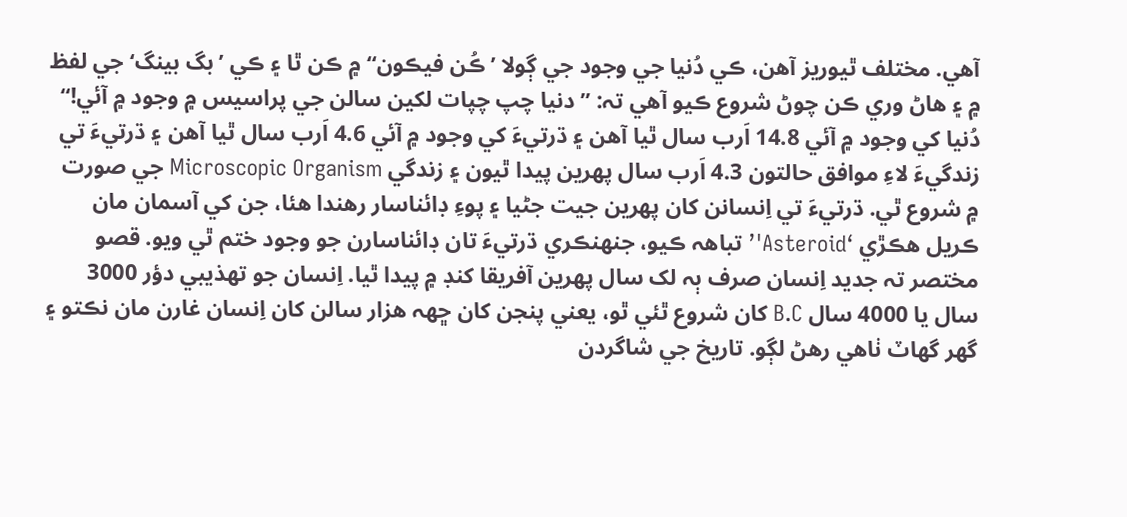آهي. مختلف ٿيوريز آهن، ڪي دُنيا جي وجود جي ڳولا ’ڪُن فيڪون“ ۾ ڪن ٿا ۽ ڪي ’بگ بينگ‘ جي لفظ ۾ ۽ هاڻ وري ڪن چوڻ شروع ڪيو آهي تہ: ”دنيا چپ چپات لکين سالن جي پراسيس ۾ وجود ۾ آئي!“
دُنيا کي وجود ۾ آئي 14.8 اَرب سال ٿيا آهن ۽ ڌرتيءَ کي وجود ۾ آئي 4.6 اَرب سال ٿيا آهن ۽ ڌرتيءَ تي زندگيءَ لاءِ موافق حالتون 4.3 اَرب سال پھرين پيدا ٿيون ۽ زندگي Microscopic Organism جي صورت ۾ شروع ٿي. ڌرتيءَ تي اِنسانن کان پھرين جيت جڻيا ۽ پوءِ ڊائناسار رهندا هئا، جن کي آسمان مان ڪريل هڪڙي ‘Asteroid'’ تباھہ ڪيو، جنھنڪري ڌرتيءَ تان ڊائناسارن جو وجود ختم ٿي ويو. قصو مختصر تہ جديد اِنسان صرف ٻہ لک سال پھرين آفريقا کنڊ ۾ پيدا ٿيا. اِنسان جو تھذيبي دؤر 3000 سال يا 4000 سال B.C کان شروع ٿئي ٿو، يعني پنجن کان ڇھہ هزار سالن کان اِنسان غارن مان نڪتو ۽ گهر گهاٽ ٺاهي رهڻ لڳو. تاريخ جي شاگردن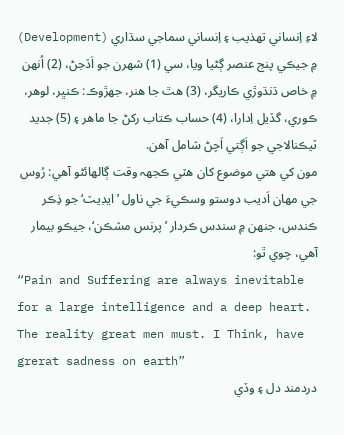لاءِ اِنساني تھذيب ۽ اِنساني سماجي سڌاري (Development) ۾ جيڪي پنج عنصر ڳڻيا ويا، سي (1) شھرن جو اَڏجڻ، (2) اُنھن ۾ خاص ڌنڌوڙي ڪاريگر، (3) هٿ جا هنر، جھڙوڪ: ڪنڀر، لوهر، ڪوري، گڏيل اِدارا، (4) حساب ڪتاب رکڻ جا ماهر ۽ (5) جديد ٽيڪنالاجي جو اَڳتي اَچڻ شامل آهن.
مون کي هتي موضوع کان هٽي ڪجهہ وقت ڳالھائڻو آهي: رُوس جي مھان اَديب دوستو وسڪيءَ جي ناول ’ايڊيٽ‘ جو ذِڪر ڪندس، جنھن ۾ سندس ڪردار ’پرنس مشڪن‘، جيڪو بيمار آهي، چوي ٿو:
“Pain and Suffering are always inevitable for a large intelligence and a deep heart. The reality great men must. I Think, have grerat sadness on earth”
دردمند دل ۽ وڏي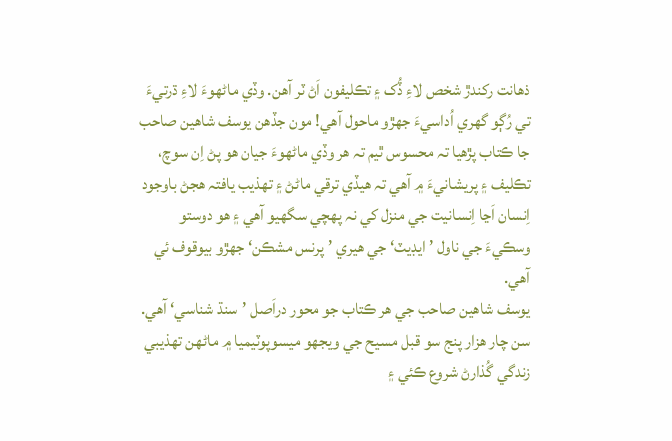ذهانت رکندڙ شخص لاءِ ڏُک ۽ تڪليفون اَڻ ٽر آهن. وڏي ماڻھوءَ لاءِ ڌرتيءَ تي رُڳو گهري اُداسيءَ جھڙو ماحول آهي! مون جڏهن يوسف شاهين صاحب جا ڪتاب پڙهيا تہ محسوس ٿيم تہ هر وڏي ماڻھوءَ جيان هو پڻ اِن سوچ، تڪليف ۽ پريشانيءَ ۾ آهي تہ هيڏي ترقي ماڻڻ ۽ تھذيب يافتہ هجڻ باوجود اِنسان اَڃا اِنسانيت جي منزل کي نہ پھچي سگهيو آهي ۽ هو دوستو وسڪيءَ جي ناول ’ايڊيٽ‘ جي هيري ’پرنس مشڪن‘ جھڙو بيوقوف ئي آهي.
يوسف شاهين صاحب جي هر ڪتاب جو محور دراَصل ’سنڌ شناسي‘ آهي. سن چار هزار پنج سو قبل مسيح جي ويجهو ميسوپوٽيميا ۾ ماڻھن تھذيبي زندگي گُذارڻ شروع ڪئي ۽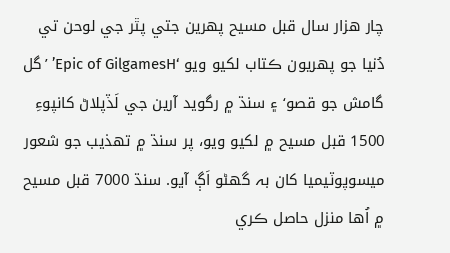چار هزار سال قبل مسيح پھرين جتي پٿر جي لوحن تي دُنيا جو پھريون ڪتاب لکيو ويو ‘Epic of GilgamesH’ ’گل گامش جو قصو‘ ۽ سنڌ ۾ رگويد آرين جي لَڏپلاڻ کانپوءِ 1500 قبل مسيح ۾ لکيو ويو، پر سنڌ ۾ تھذيب جو شعور ميسوپوٽيميا کان بہ گهڻو اَڳ آيو. سنڌ 7000 قبل مسيح ۾ اُها منزل حاصل ڪري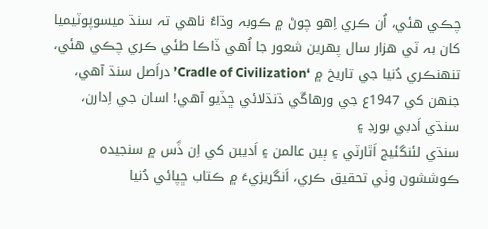چڪي هئي، اُن ڪري اِهو چوڻ ۾ ڪوبہ وڌاءُ ناهي تہ سنڌ ميسوپوٽيميا کان بہ ٽي هزار سال پھرين شعور جا اُهي ڏاڪا طئي ڪري چڪي هئي، تنھنڪري دُنيا جي تاريخ ۾ ‘Cradle of Civilization’ دراَصل سنڌ آهي، جنھن کي 1947ع جي ورهاڱي ڌنڌلائي ڇڏيو آهي! اسان جي اِدارن، سنڌي اَدبي بورڊ ۽
سنڌي لئنگئيج اَٿارٽي ۽ ٻين عالمن ۽ اَديبن کي اِن ڏَس ۾ سنجيدہ ڪوششون وٺي تحقيق ڪري، اَنگريزيءَ ۾ ڪتاب ڇپائي دُنيا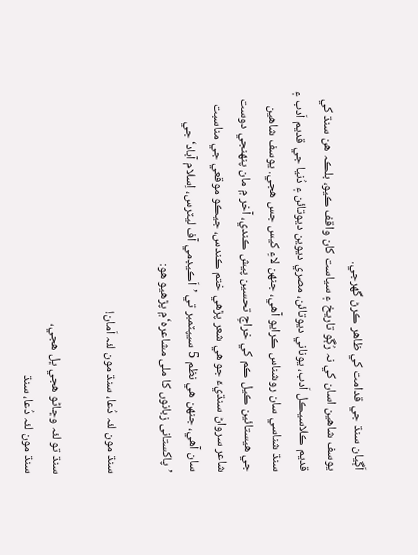اَڳيان سنڌ جي قدامت کي ظاهر ڪرڻ گهرجي.
يوسف شاهين اسان کي نہ رُڳو تاريخ ۽ سياست کان واقف ڪيو، بلڪہ هن سنڌ کي قديم ڪلاسيڪل اَدب، يوناني ديوتائن، مصري ديوين ديوتائن ۽ دُنيا جي قديم اَدب ۽ سنڌ شناسي سان روشناس ڪرايو آهي، جنھن لاءِ کيس جس هجي. يوسف شاهين جي هيستائين ڪيل ڪم کي خراجِ تحسين پيش ڪندي، آخر ۾ مان پنھنجي دوست شاعر سرواڻ سنڌيءَ جو هي شعر پڙهي ختم ڪندس، جيڪو موقعي جي مناسبت سان آهي، جنھن هي نظم 5 سيپٽمبر تي ’اَڪيڊمي آف ليٽرس، اِسلام آباد‘ جي ’پاکستانی زبانوں کا ملی مشاعرہ‘۾ پڙهيو هو:

سنڌ مون لئہ دُعا، سنڌ مون لئہ اَمان!

سنڌ تو لئہ وڇاڻو هجي ڀل هجي،
سنڌ مون لئہ دُعا، سنڌ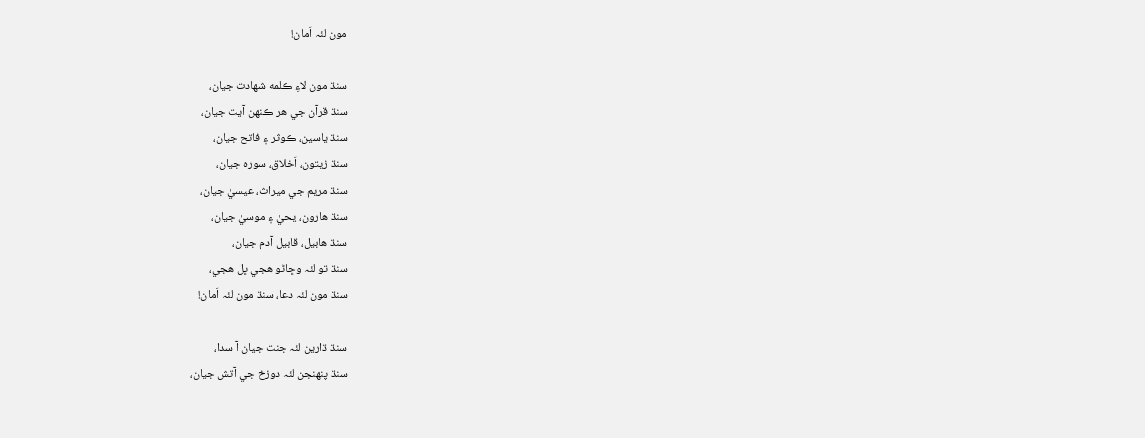مون لئہ اَمان!

سنڌ مون لاءِ ڪلمه شھادت جيان،
سنڌ قرآن جي هر ڪنھن آيت جيان،
سنڌ ياسين، ڪوثر ۽ فاتح جيان،
سنڌ زيتون، اَخلاق، سوره جيان،
سنڌ مريم جي ميراث، عيسيٰ جيان،
سنڌ هارون، يحيٰ ۽ موسيٰ جيان،
سنڌ هابيل، قابيل آدم جيان،
سنڌ تو لئہ وڇاڻو هجي ڀل هجي،
سنڌ مون لئہ دعا، سنڌ مون لئہ اَمان!

سنڌ ڌارين لئہ جنت جيان آ سدا،
سنڌ پنھنجن لئہ دوزخ جي آتش جيان،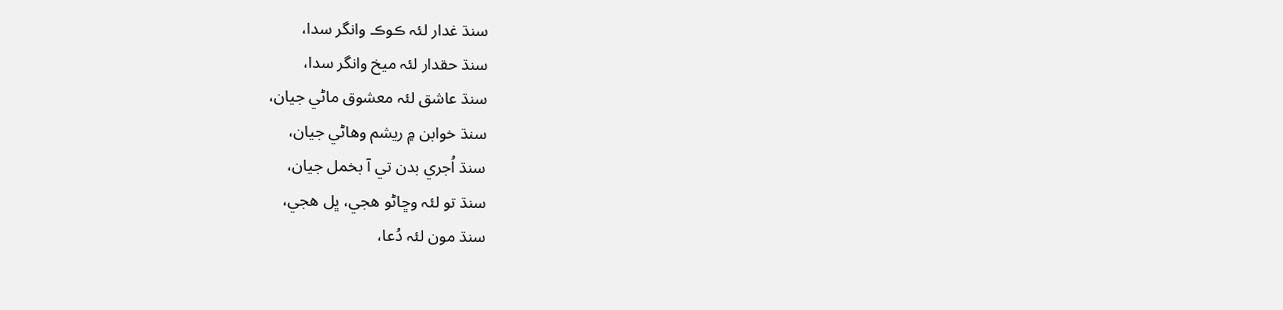سنڌ غدار لئہ ڪوڪ وانگر سدا،
سنڌ حقدار لئہ ميخ وانگر سدا،
سنڌ عاشق لئہ معشوق ماڻي جيان،
سنڌ خوابن ۾ ريشم وهاڻي جيان،
سنڌ اُجري بدن تي آ بخمل جيان،
سنڌ تو لئہ وڇاڻو هجي، ڀل هجي،
سنڌ مون لئہ دُعا،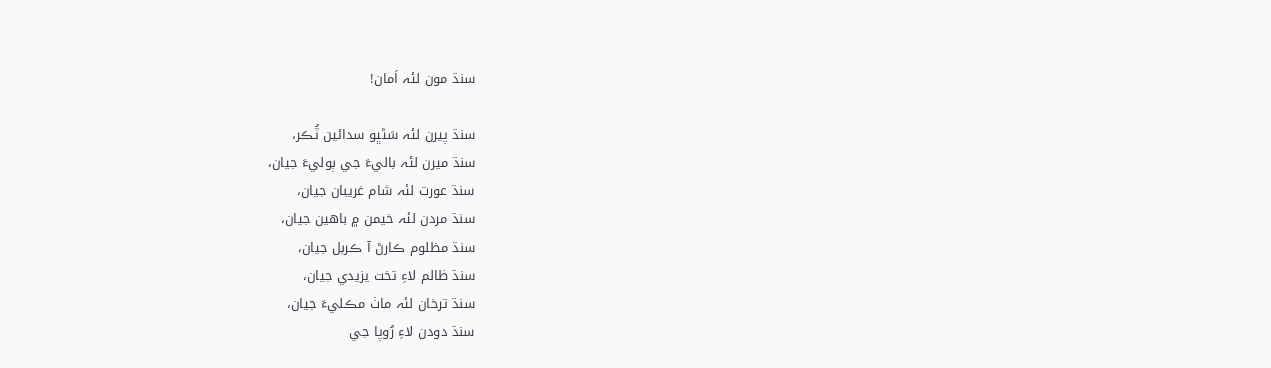سنڌ مون لئہ اَمان!

سنڌ پيرن لئہ سَڻڀو سدائين ٽُڪر،
سنڌ ميرن لئہ باليءَ جي ٻوليءَ جيان،
سنڌ عورت لئہ شام غريبان جيان،
سنڌ مردن لئہ خيمن ۾ باهين جيان،
سنڌ مظلوم ڪارڻ آ ڪربل جيان،
سنڌ ظالم لاءِ تخت يزيدي جيان،
سنڌ ترخان لئہ ماٺ مڪليءَ جيان،
سنڌ دودن لاءِ رُوپا جي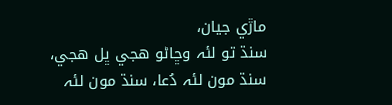ماڙي جيان،
سنڌ تو لئہ وڇاڻو هجي ڀل هجي،
سنڌ مون لئہ دُعا، سنڌ مون لئہ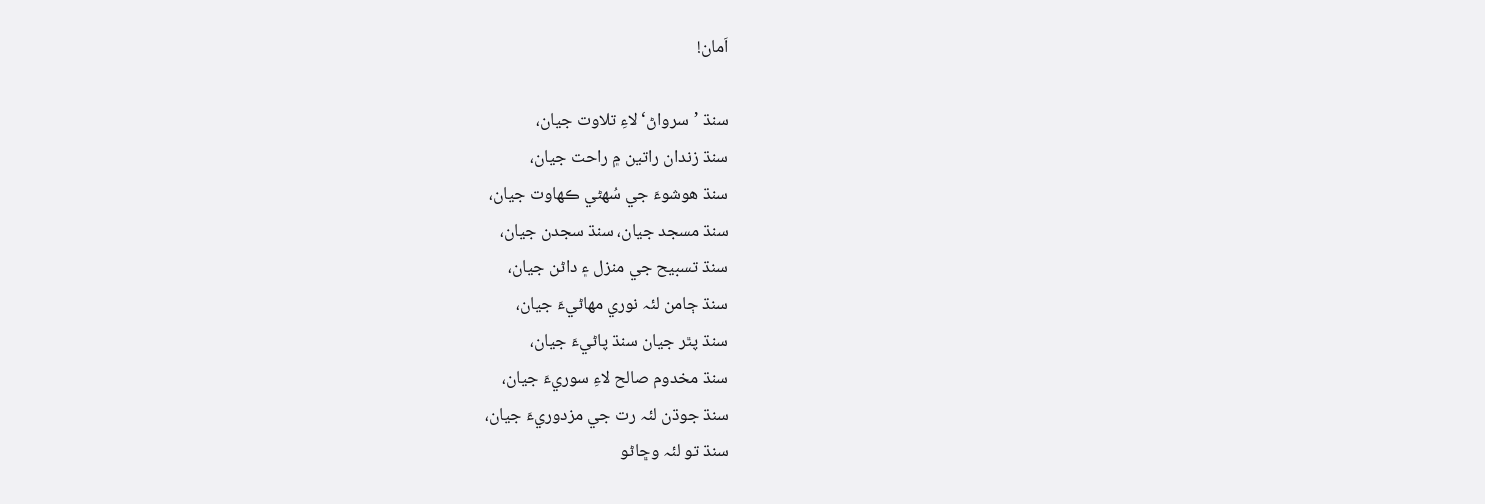اَمان!

سنڌ ’سرواڻ‘ لاءِ تلاوت جيان،
سنڌ زندان راتين ۾ راحت جيان،
سنڌ هوشوءَ جي سُھڻي ڪھاوت جيان،
سنڌ مسجد جيان، سنڌ سجدن جيان،
سنڌ تسبيح جي منزل ۽ داڻن جيان،
سنڌ ڄامن لئہ نوري مھاڻيءَ جيان،
سنڌ پٿر جيان سنڌ پاڻيءَ جيان،
سنڌ مخدوم صالح لاءِ سوريءَ جيان،
سنڌ جوڌن لئہ رت جي مزدوريءَ جيان،
سنڌ تو لئہ وڇاڻو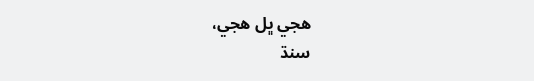هجي ڀل هجي،
سنڌ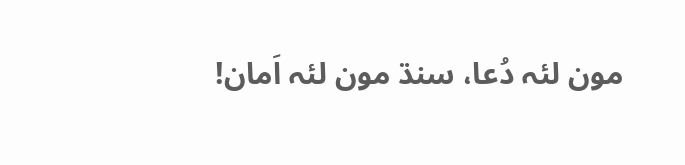مون لئہ دُعا، سنڌ مون لئہ اَمان!